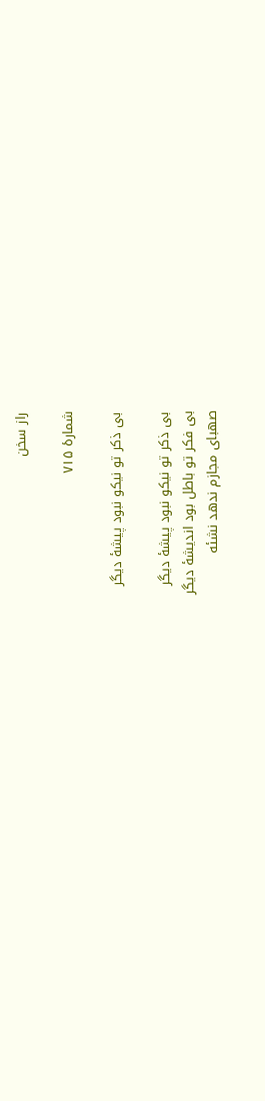راز سخن

شمارهٔ ۷۱۵

بی ذکر تو نیکو نبود پیشهٔ دیگر

بی ذکر تو نیکو نبود پیشهٔ دیگر
بی فکر تو باطل بود اندیشهٔ دیگر
صهبای مجازم ندهد نشئه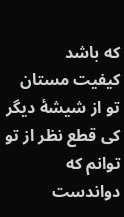که باشد
کیفیت مستان تو از شیشهٔ دیگر
کی قطع نظر از تو توانم که دواندست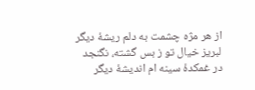از هر مژه چشمت به دلم ریشهٔ دیگر
لبریز خیال تو ز بس گشته، نگنجد
در غمکدهٔ سینه ام اندیشهٔ دیگر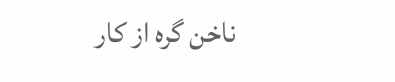ناخن گره از کار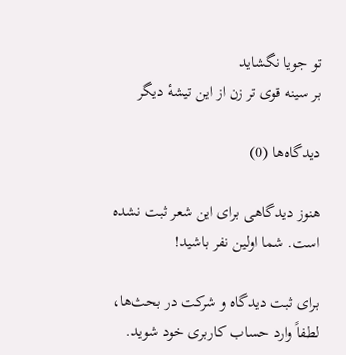تو جویا نگشاید
بر سینه قوی تر زن از این تیشهٔ دیگر

دیدگاه‌ها (0)

هنوز دیدگاهی برای این شعر ثبت نشده است. شما اولین نفر باشید!

برای ثبت دیدگاه و شرکت در بحث‌ها، لطفاً وارد حساب کاربری خود شوید.